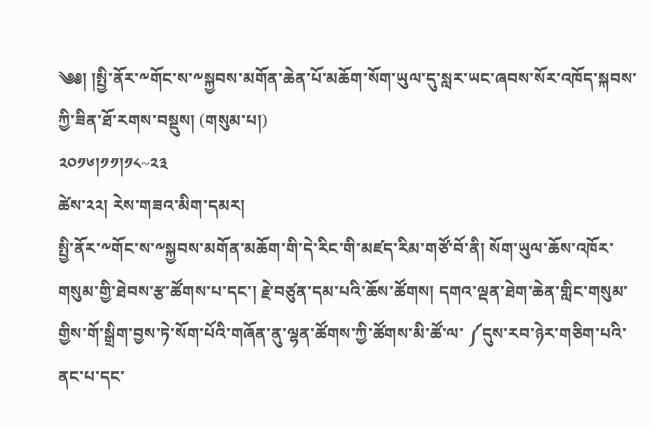༄༅། །སྤྱི་ནོར་༸གོང་ས་༸སྐྱབས་མགོན་ཆེན་པོ་མཆོག་སོག་ཡུལ་དུ་སླར་ཡང་ཞབས་སོར་འཁོད་སྐབས་ཀྱི་ཟིན་ཐོ་རགས་བསྡུས། (གསུམ་པ།)
༢༠༡༦།༡༡།༡༨~༢༣
ཚེས་༢༢། རེས་གཟའ་མིག་དམར།
སྤྱི་ནོར་༸གོང་ས་༸སྐྱབས་མགོན་མཆོག་གི་དེ་རིང་གི་མཛད་རིམ་གཙོ་བོ་ནི། སོག་ཡུལ་ཆོས་འཁོར་གསུམ་གྱི་ཐེབས་རྩ་ཚོགས་པ་དང་། རྗེ་བཙུན་དམ་པའི་ཆོས་ཚོགས། དགའ་ལྡན་ཐེག་ཆེན་གླིང་གསུམ་གྱིས་གོ་སྒྲིག་བྱས་ཏེ་སོག་པོའི་གཞོན་ནུ་ལྷན་ཚོགས་ཀྱི་ཚོགས་མི་ཚོ་ལ་ ༼དུས་རབ་ཉེར་གཅིག་པའི་ནང་པ་དང་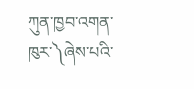ཀུན་ཁྱབ་འགན་ཁུར་༽ཞེས་པའི་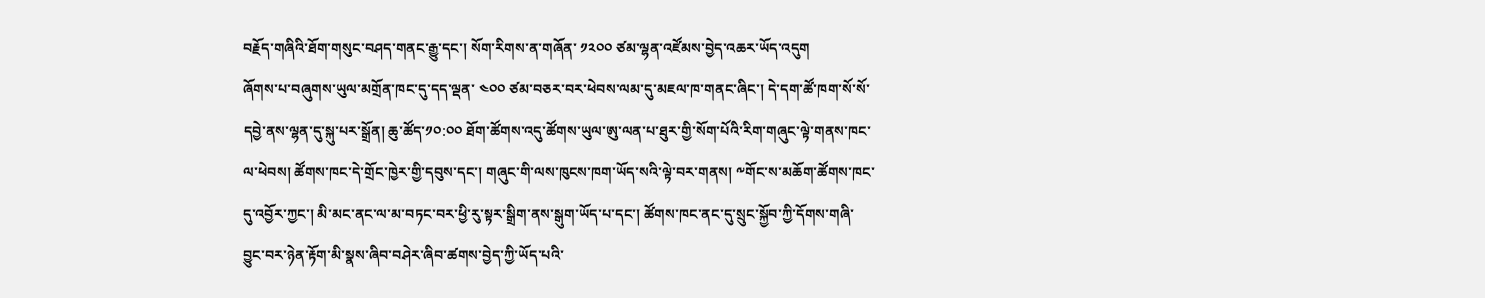བརྗོད་གཞིའི་ཐོག་གསུང་བཤད་གནང་རྒྱུ་དང་། སོག་རིགས་ན་གཞོན་ ༡༢༠༠ ཙམ་ལྷན་འཛོམས་བྱེད་འཆར་ཡོད་འདུག
ཞོགས་པ་བཞུགས་ཡུལ་མགྲོན་ཁང་དུ་དད་ལྡན་ ༤༠༠ ཙམ་བཅར་བར་ཕེབས་ལམ་དུ་མཇལ་ཁ་གནང་ཞིང་། དེ་དག་ཚོ་ཁག་སོ་སོ་དབྱེ་ནས་ལྷན་དུ་སྐུ་པར་སྒྲོན། ཆུ་ཚོད་༡༠:༠༠ ཐོག་ཚོགས་འདུ་ཚོགས་ཡུལ་ཨུ་ལན་པ་ཐུར་གྱི་སོག་པོའི་རིག་གཞུང་ལྟེ་གནས་ཁང་ལ་ཕེབས། ཚོགས་ཁང་དེ་གྲོང་ཁྱེར་གྱི་དབུས་དང་། གཞུང་གི་ལས་ཁུངས་ཁག་ཡོད་སའི་ལྟེ་བར་གནས། ༸གོང་ས་མཆོག་ཚོགས་ཁང་དུ་འབྱོར་ཀྱང་། མི་མང་ནང་ལ་མ་བཏང་བར་ཕྱི་རུ་སྟར་སྒྲིག་ནས་སྒུག་ཡོད་པ་དང་། ཚོགས་ཁང་ནང་དུ་སྲུང་སྐྱོབ་ཀྱི་དོགས་གཞི་བྱུང་བར་ཉེན་རྟོག་མི་སྣས་ཞིབ་བཤེར་ཞིབ་ཚགས་བྱེད་ཀྱི་ཡོད་པའི་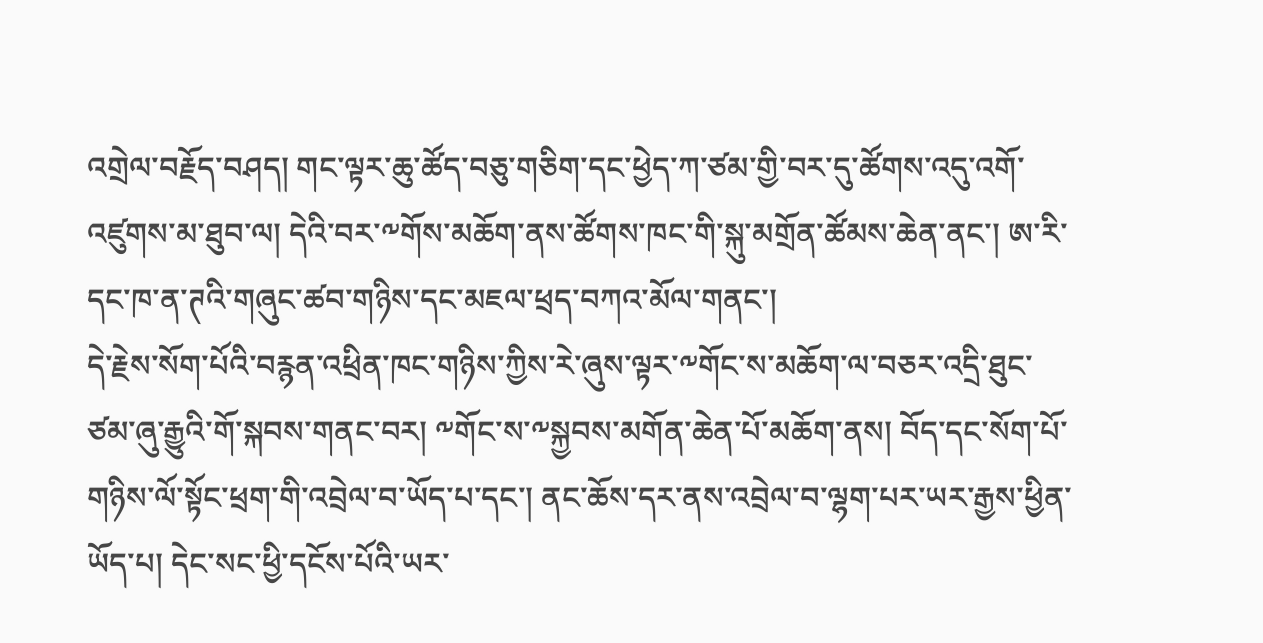འགྲེལ་བརྗོད་བཤད། གང་ལྟར་ཆུ་ཚོད་བཅུ་གཅིག་དང་ཕྱེད་ཀ་ཙམ་གྱི་བར་དུ་ཚོགས་འདུ་འགོ་འཛུགས་མ་ཐུབ་ལ། དེའི་བར་༸གོས་མཆོག་ནས་ཚོགས་ཁང་གི་སྐུ་མགྲོན་ཚོམས་ཆེན་ནང་། ཨ་རི་དང་ཁ་ན་ཊའི་གཞུང་ཚབ་གཉིས་དང་མཇལ་ཕྲད་བཀའ་མོལ་གནང་།
དེ་རྗེས་སོག་པོའི་བརྙན་འཕྲིན་ཁང་གཉིས་ཀྱིས་རེ་ཞུས་ལྟར་༸གོང་ས་མཆོག་ལ་བཅར་འདྲི་ཐུང་ཙམ་ཞུ་རྒྱུའི་གོ་སྐབས་གནང་བར། ༸གོང་ས་༸སྐྱབས་མགོན་ཆེན་པོ་མཆོག་ནས། བོད་དང་སོག་པོ་གཉིས་ལོ་སྟོང་ཕྲག་གི་འབྲེལ་བ་ཡོད་པ་དང་། ནང་ཆོས་དར་ནས་འབྲེལ་བ་ལྷག་པར་ཡར་རྒྱས་ཕྱིན་ཡོད་པ། དེང་སང་ཕྱི་དངོས་པོའི་ཡར་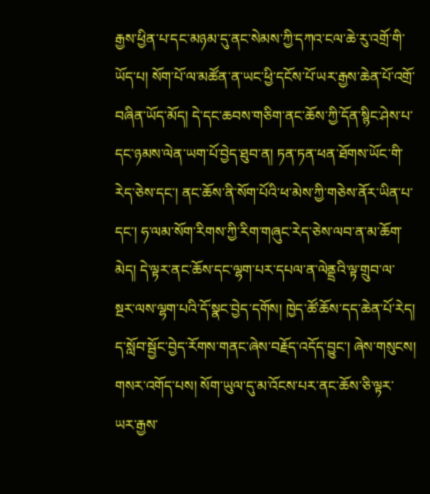རྒྱས་ཕྱིན་པ་དང་མཉམ་དུ་ནང་སེམས་ཀྱི་དཀའ་ངལ་ཆེ་རུ་འགྲོ་གི་ཡོད་པ། སོག་པོ་ལ་མཚོན་ན་ཡང་ཕྱི་དངོས་པོ་ཡར་རྒྱས་ཆེན་པོ་འགྲོ་བཞིན་ཡོད་མོད། དེ་དང་ཆབས་གཅིག་ནང་ཆོས་ཀྱི་དོན་སྙིང་ཤེས་པ་དང་ཉམས་ལེན་ཡག་པོ་བྱེད་ཐུབ་ན། ཏན་ཏན་ཕན་ཐོགས་ཡོང་གི་རེད་ཅེས་དང་། ནང་ཆོས་ནི་སོག་པོའི་ཕ་མེས་ཀྱི་གཅེས་ནོར་ཡིན་པ་དང་། ཧ་ལམ་སོག་རིགས་ཀྱི་རིག་གཞུང་རེད་ཅེས་ལབ་ན་མ་ཆོག་མེད། དེ་ལྟར་ནང་ཆོས་དང་ལྷག་པར་དཔལ་ན་ལེནྡྲའི་ལྟ་གྲུབ་ལ་སྔར་ལས་ལྷག་པའི་དོ་སྣང་བྱེད་དགོས། ཁྱེད་ཚོ་ཆོས་དད་ཆེན་པོ་རེད། ད་སློབ་སྦྱོང་བྱེད་རོགས་གནང་ཞེས་བརྗོད་འདོད་བྱུང་། ཞེས་གསུངས།
གསར་འགོད་པས། སོག་ཡུལ་དུ་མ་འོངས་པར་ནང་ཆོས་ཅི་ལྟར་ཡར་རྒྱས་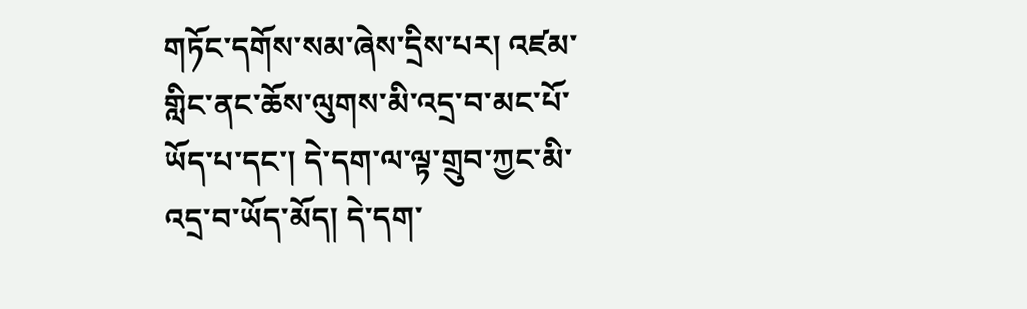གཏོང་དགོས་སམ་ཞེས་དྲིས་པར། འཛམ་གླིང་ནང་ཆོས་ལུགས་མི་འདྲ་བ་མང་པོ་ཡོད་པ་དང་། དེ་དག་ལ་ལྟ་གྲུབ་ཀྱང་མི་འདྲ་བ་ཡོད་མོད། དེ་དག་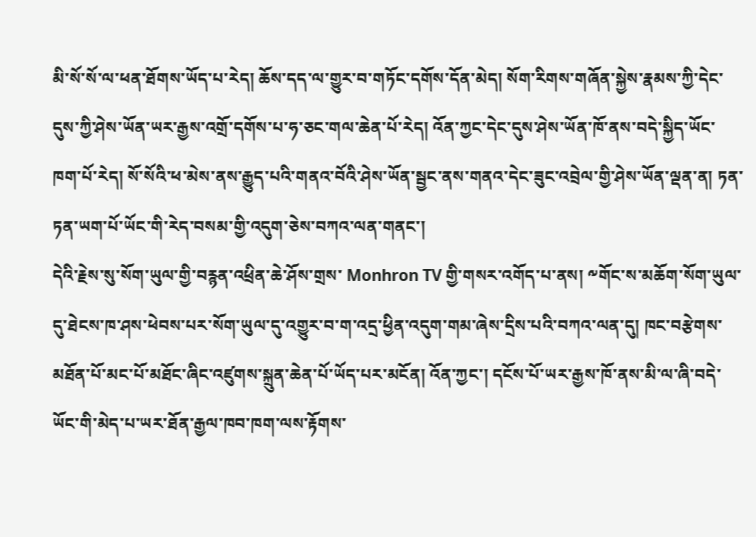མི་སོ་སོ་ལ་ཕན་ཐོགས་ཡོད་པ་རེད། ཆོས་དད་ལ་གྱུར་བ་གཏོང་དགོས་དོན་མེད། སོག་རིགས་གཞོན་སྐྱེས་རྣམས་ཀྱི་དེང་དུས་ཀྱི་ཤེས་ཡོན་ཡར་རྒྱས་འགྲོ་དགོས་པ་ཧ་ཅང་གལ་ཆེན་པོ་རེད། འོན་ཀྱང་དེང་དུས་ཤེས་ཡོན་ཁོ་ནས་བདེ་སྐྱིད་ཡོང་ཁག་པོ་རེད། སོ་སོའི་ཕ་མེས་ནས་རྒྱུད་པའི་གནའ་བོའི་ཤེས་ཡོན་སྦྱང་ནས་གནའ་དེང་ཟུང་འབྲེལ་གྱི་ཤེས་ཡོན་ལྡན་ན། ཏན་ཏན་ཡག་པོ་ཡོང་གི་རེད་བསམ་གྱི་འདུག་ཅེས་བཀའ་ལན་གནང་།
དེའི་རྗེས་སུ་སོག་ཡུལ་གྱི་བརྙན་འཕྲིན་ཆེ་ཤོས་གྲས་ Monhron TV གྱི་གསར་འགོད་པ་ནས། ༸གོང་ས་མཆོག་སོག་ཡུལ་དུ་ཐེངས་ཁ་ཤས་ཕེབས་པར་སོག་ཡུལ་དུ་འགྱུར་བ་ག་འདྲ་ཕྱིན་འདུག་གམ་ཞེས་དྲིས་པའི་བཀའ་ལན་དུ། ཁང་བརྩེགས་མཐོན་པོ་མང་པོ་མཐོང་ཞིང་འཛུགས་སྐྲུན་ཆེན་པོ་ཡོད་པར་མངོན། འོན་ཀྱང་། དངོས་པོ་ཡར་རྒྱས་ཁོ་ནས་མི་ལ་ཞི་བདེ་ཡོང་གི་མེད་པ་ཡར་ཐོན་རྒྱལ་ཁབ་ཁག་ལས་རྟོགས་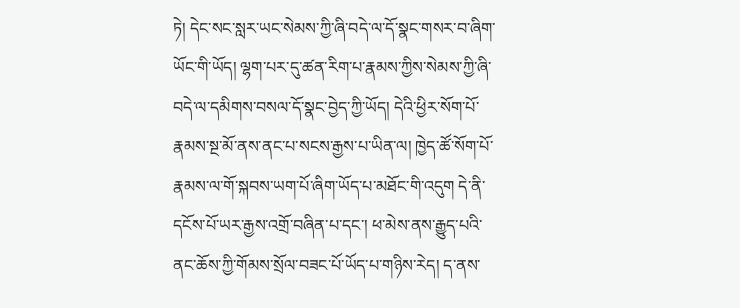ཏེ། དེང་སང་སླར་ཡང་སེམས་ཀྱི་ཞི་བདེ་ལ་དོ་སྣང་གསར་བ་ཞིག་ཡོང་གི་ཡོད། ལྷག་པར་དུ་ཚན་རིག་པ་རྣམས་ཀྱིས་སེམས་ཀྱི་ཞི་བདེ་ལ་དམིགས་བསལ་དོ་སྣང་བྱེད་ཀྱི་ཡོད། དེའི་ཕྱིར་སོག་པོ་རྣམས་སྔ་མོ་ནས་ནང་པ་སངས་རྒྱས་པ་ཡིན་ལ། ཁྱེད་ཚོ་སོག་པོ་རྣམས་ལ་གོ་སྐབས་ཡག་པོ་ཞིག་ཡོད་པ་མཐོང་གི་འདུག དེ་ནི་དངོས་པོ་ཡར་རྒྱས་འགྲོ་བཞིན་པ་དང་། ཕ་མེས་ནས་རྒྱུད་པའི་ནང་ཆོས་ཀྱི་གོམས་སྲོལ་བཟང་པོ་ཡོད་པ་གཉིས་རེད། ད་ནས་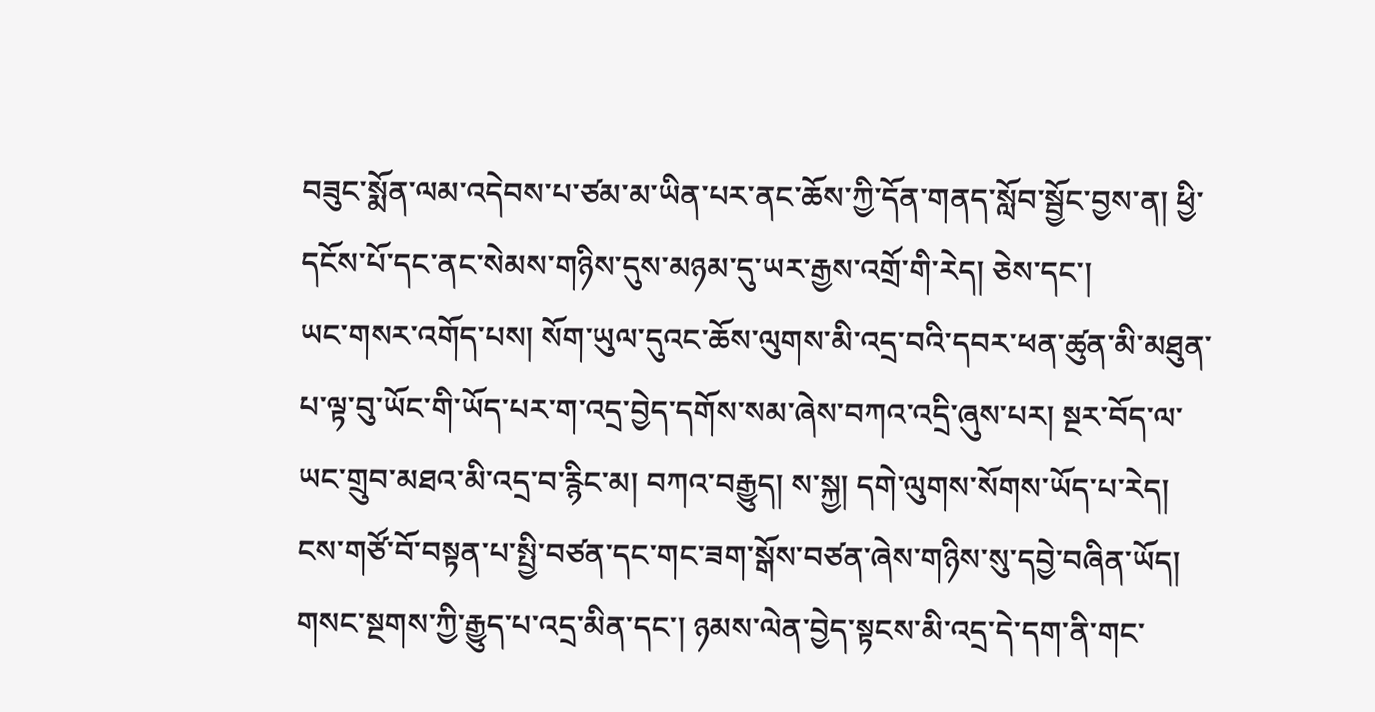བཟུང་སྨོན་ལམ་འདེབས་པ་ཙམ་མ་ཡིན་པར་ནང་ཆོས་ཀྱི་དོན་གནད་སློབ་སྦྱོང་བྱས་ན། ཕྱི་དངོས་པོ་དང་ནང་སེམས་གཉིས་དུས་མཉམ་དུ་ཡར་རྒྱས་འགྲོ་གི་རེད། ཅེས་དང་།
ཡང་གསར་འགོད་པས། སོག་ཡུལ་དུའང་ཆོས་ལུགས་མི་འདྲ་བའི་དབར་ཕན་ཚུན་མི་མཐུན་པ་ལྟ་བུ་ཡོང་གི་ཡོད་པར་ག་འདྲ་བྱེད་དགོས་སམ་ཞེས་བཀའ་འདྲི་ཞུས་པར། སྔར་བོད་ལ་ཡང་གྲུབ་མཐའ་མི་འདྲ་བ་རྙིང་མ། བཀའ་བརྒྱུད། ས་སྐྱ། དགེ་ལུགས་སོགས་ཡོད་པ་རེད། ངས་གཙོ་བོ་བསྟན་པ་སྤྱི་བཙན་དང་གང་ཟག་སྒོས་བཙན་ཞེས་གཉིས་སུ་དབྱེ་བཞིན་ཡོད། གསང་སྔགས་ཀྱི་རྒྱུད་པ་འདྲ་མིན་དང་། ཉམས་ལེན་བྱེད་སྟངས་མི་འདྲ་དེ་དག་ནི་གང་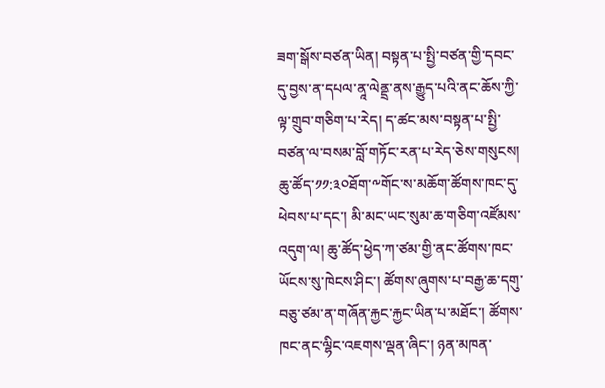ཟག་སྒོས་བཙན་ཡིན། བསྟན་པ་སྤྱི་བཙན་གྱི་དབང་དུ་བྱས་ན་དཔལ་ནཱ་ལེནྡྲ་ནས་རྒྱུད་པའི་ནང་ཆོས་ཀྱི་ལྟ་གྲུབ་གཅིག་པ་རེད། ད་ཚང་མས་བསྟན་པ་སྤྱི་བཙན་ལ་བསམ་བློ་གཏོང་རན་པ་རེད་ཅེས་གསུངས།
ཆུ་ཚོད་༡༡:༣༠ཐོག་༸གོང་ས་མཆོག་ཚོགས་ཁང་དུ་ཕེབས་པ་དང་། མི་མང་ཡང་སུམ་ཆ་གཅིག་འཛོམས་འདུག་ལ། ཆུ་ཚོད་ཕྱེད་ཀ་ཙམ་གྱི་ནང་ཚོགས་ཁང་ཡོངས་སུ་ཁེངས་ཤིང་། ཚོགས་ཞུགས་པ་བརྒྱ་ཆ་དགུ་བཅུ་ཙམ་ན་གཞོན་རྐྱང་རྐྱང་ཡིན་པ་མཐོང་། ཚོགས་ཁང་ནང་ལྷིང་འཇགས་ལྡན་ཞིང་། ཉན་མཁན་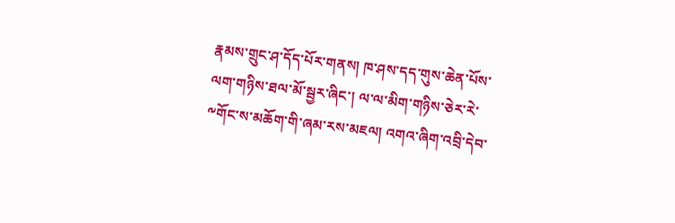རྣམས་གྲུང་ཤ་དོད་པོར་གནས། ཁ་ཤས་དད་གུས་ཆེན་པོས་ལག་གཉིས་ཐལ་མོ་སྦྱར་ཞིང་། ལ་ལ་མིག་གཉིས་ཅེར་རེ་༸གོང་ས་མཆོག་གི་ཞམ་རས་མཇལ། འགའ་ཞིག་འབྲི་དེབ་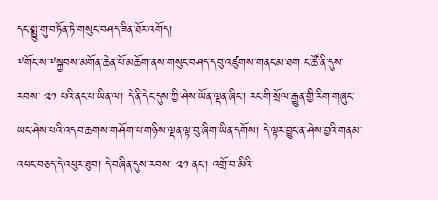དང་སྨྱུ་གུ་བཏོན་ཏེ་གསུང་བཤད་ཟིན་ཐོར་འགོད།
༸གོང་ས་༸སྐྱབས་མགོན་ཆེན་པོ་མཆོག་ནས་གསུང་བཤད་དབུ་འཛུགས་གནང་མ་ཐག ང་ཚོ་ནི་དུས་རབས་ ༢༡ པའི་ནང་པ་ཡིན་ལ། དེ་ནི་དེང་དུས་ཀྱི་ཤེས་ཡོན་ལྡན་ཞིང་། རང་གི་སྲོལ་རྒྱུན་གྱི་རིག་གཞུང་ཡང་ཤེས་པའི་འདབ་ཆགས་གཤོག་པ་གཉིས་ལྡན་ལྟ་བུ་ཞིག་ཡིན་དགོས། དེ་ལྟར་བྱུང་ན་ཤེས་བྱའི་གནམ་འཕང་བཅད་དེ་འཕུར་ཐུབ། དེ་བཞིན་དུས་རབས་ ༢༡ ནང་། འགྲོ་བ་མིའི་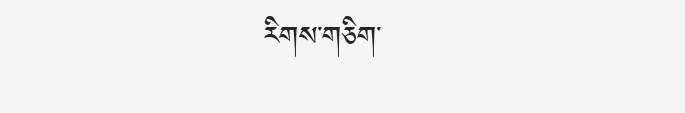རིགས་གཅིག་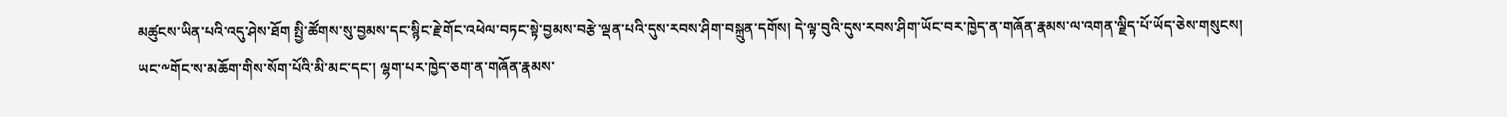མཚུངས་ཡིན་པའི་འདུ་ཤེས་ཐོག སྤྱི་ཚོགས་སུ་བྱམས་དང་སྙིང་རྗེ་གོང་འཕེལ་བཏང་སྟེ་བྱམས་བརྩེ་ལྡན་པའི་དུས་རབས་ཤིག་བསྐྲུན་དགོས། དེ་ལྟ་བུའི་དུས་རབས་ཤིག་ཡོང་བར་ཁྱེད་ན་གཞོན་རྣམས་ལ་འགན་ལྗིད་པོ་ཡོད་ཅེས་གསུངས།
ཡང་༸གོང་ས་མཆོག་གིས་སོག་པོའི་མི་མང་དང་། ལྷག་པར་ཁྱེད་ཅག་ན་གཞོན་རྣམས་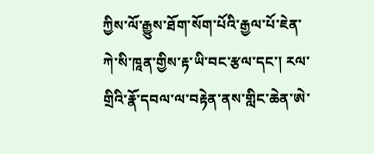ཀྱིས་ལོ་རྒྱུས་ཐོག་སོག་པོའི་རྒྱལ་པོ་ཇེན་ཀེ་སི་ཁཱན་གྱིས་རྟ་ཡི་བང་རྩལ་དང་། རལ་གྲིའི་རྣོ་དབལ་ལ་བརྟེན་ནས་གླིང་ཆེན་ཨེ་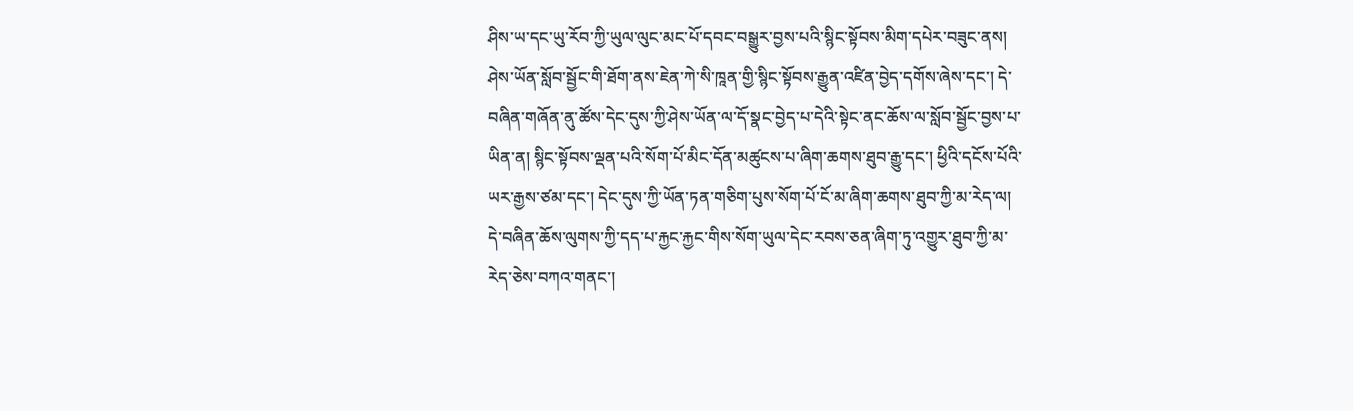ཤིས་ཡ་དང་ཡུ་རོབ་ཀྱི་ཡུལ་ལུང་མང་པོ་དབང་བསྒྱུར་བྱས་པའི་སྙིང་སྟོབས་མིག་དཔེར་བཟུང་ནས། ཤེས་ཡོན་སློབ་སྦྱོང་གི་ཐོག་ནས་ཇེན་ཀེ་སི་ཁཱན་གྱི་སྙིང་སྟོབས་རྒྱུན་འཛིན་བྱེད་དགོས་ཞེས་དང་། དེ་བཞིན་གཞོན་ནུ་ཚོས་དེང་དུས་ཀྱི་ཤེས་ཡོན་ལ་དོ་སྣང་བྱེད་པ་དེའི་སྟེང་ནང་ཆོས་ལ་སློབ་སྦྱོང་བྱས་པ་ཡིན་ན། སྙིང་སྟོབས་ལྡན་པའི་སོག་པོ་མིང་དོན་མཚུངས་པ་ཞིག་ཆགས་ཐུབ་རྒྱུ་དང་། ཕྱིའི་དངོས་པོའི་ཡར་རྒྱས་ཙམ་དང་། དེང་དུས་ཀྱི་ཡོན་ཏན་གཅིག་པུས་སོག་པོ་ངོ་མ་ཞིག་ཆགས་ཐུབ་ཀྱི་མ་རེད་ལ། དེ་བཞིན་ཆོས་ལུགས་ཀྱི་དད་པ་རྐྱང་རྐྱང་གིས་སོག་ཡུལ་དེང་རབས་ཅན་ཞིག་ཏུ་འགྱུར་ཐུབ་ཀྱི་མ་རེད་ཅེས་བཀའ་གནང་།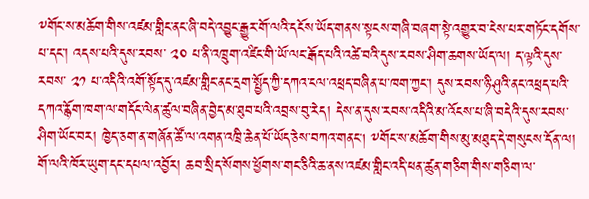༸གོང་ས་མཆོག་གིས་འཛམ་གླིང་ནང་ཞི་བདེ་འབྱུང་རྒྱུར་གོ་ལའི་དངོས་ཡོད་གནས་སྟངས་གཞི་བཞག་སྟེ་འགྱུར་བ་ངེས་པར་གཏོང་དགོས་པ་དང་། འདས་པའི་དུས་རབས་ ༢༠ པ་ནི་འཁྲུག་འཛིང་གི་ཡོ་ལང་རྒོད་པའི་འཚེ་བའི་དུས་རབས་ཤིག་ཆགས་ཡོད་ལ། ད་ལྟའི་དུས་རབས་ ༢༡ པ་འདིའི་འགོ་སྟོད་དུ་འཛམ་གླིང་ནང་དྲག་སྤྱོད་ཀྱི་དཀའ་ངལ་འཕྲད་བཞིན་པ་ཁག་ཀྱང་། དུས་རབས་ཉི་ཤུའི་ནང་འཕྲད་པའི་དཀའ་རྙོག་ཁག་ལ་གདོང་ལེན་ཚུལ་བཞིན་བྱེད་མ་ཐུབ་པའི་འབྲས་བུ་རེད། དེས་ན་དུས་རབས་འདིའི་མ་འོངས་པ་ཞི་བདེའི་དུས་རབས་ཤིག་ཡོང་བར། ཁྱེད་ཅག་ན་གཞོན་ཚོ་ལ་འགན་འཁྲི་ཆེན་པོ་ཡོད་ཅེས་བཀའ་གནང། ༸གོང་ས་མཆོག་གིས་མུ་མཐུད་དེ་གསུངས་དོན་ལ། གོ་ལའི་ཁོར་ཡུག་དང་དཔལ་འབྱོར། ཆབ་སྲིད་སོགས་ཕྱོགས་གང་ཅིའི་ཆ་ནས་འཛམ་གླིང་འདི་ཕན་ཚུན་གཅིག་གིས་གཅིག་ལ་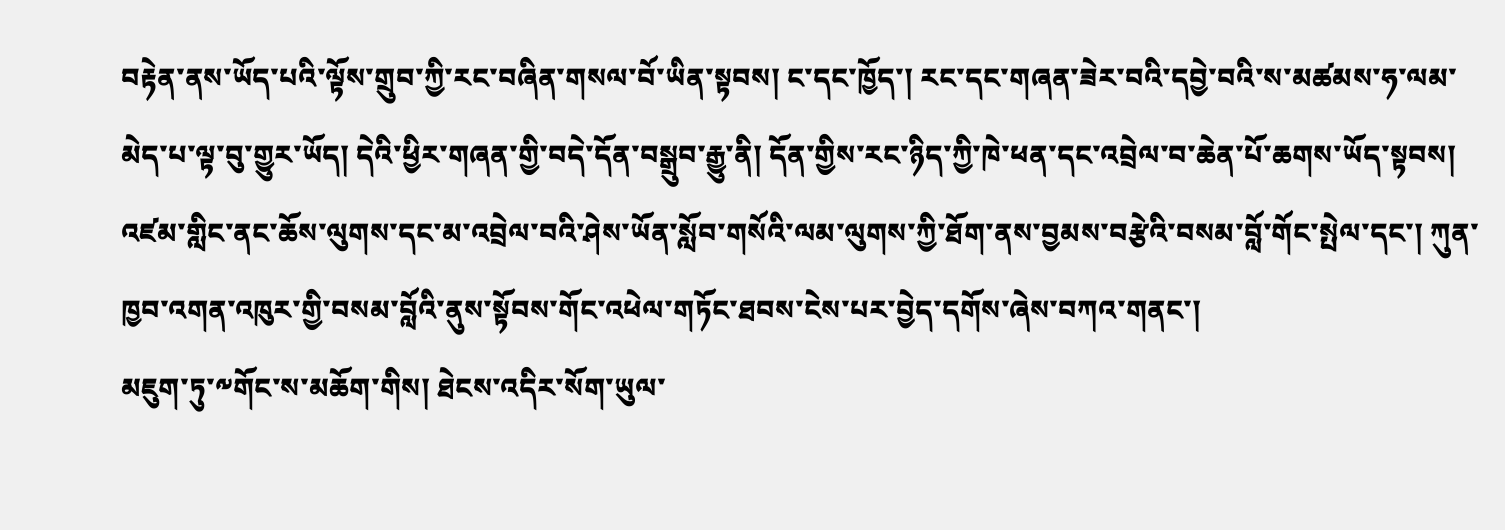བརྟེན་ནས་ཡོད་པའི་ལྟོས་གྲུབ་ཀྱི་རང་བཞིན་གསལ་བོ་ཡིན་སྟབས། ང་དང་ཁྱོད་། རང་དང་གཞན་ཟེར་བའི་དབྱེ་བའི་ས་མཚམས་ཧ་ལམ་མེད་པ་ལྟ་བུ་གྱུར་ཡོད། དེའི་ཕྱིར་གཞན་གྱི་བདེ་དོན་བསྒྲུབ་རྒྱུ་ནི། དོན་གྱིས་རང་ཉིད་ཀྱི་ཁེ་ཕན་དང་འབྲེལ་བ་ཆེན་པོ་ཆགས་ཡོད་སྟབས། འཛམ་གླིང་ནང་ཆོས་ལུགས་དང་མ་འབྲེལ་བའི་ཤེས་ཡོན་སློབ་གསོའི་ལམ་ལུགས་ཀྱི་ཐོག་ནས་བྱམས་བརྩེའི་བསམ་བློ་གོང་སྤེལ་དང་། ཀུན་ཁྱབ་འགན་འཁུར་གྱི་བསམ་བློའི་ནུས་སྟོབས་གོང་འཕེལ་གཏོང་ཐབས་ངེས་པར་བྱེད་དགོས་ཞེས་བཀའ་གནང་།
མཇུག་ཏུ་༸གོང་ས་མཆོག་གིས། ཐེངས་འདིར་སོག་ཡུལ་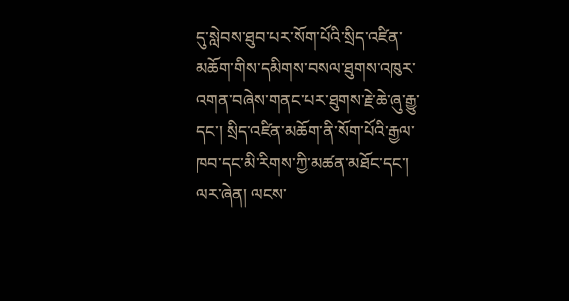དུ་སླེབས་ཐུབ་པར་སོག་པོའི་སྲིད་འཛིན་མཆོག་གིས་དམིགས་བསལ་ཐུགས་འཁུར་འགན་བཞེས་གནང་པར་ཐུགས་རྗེ་ཆེ་ཞུ་རྒྱུ་དང་། སྲིད་འཛིན་མཆོག་ནི་སོག་པོའི་རྒྱལ་ཁབ་དང་མི་རིགས་ཀྱི་མཚན་མཐོང་དང་། ལར་ཞེན། ལངས་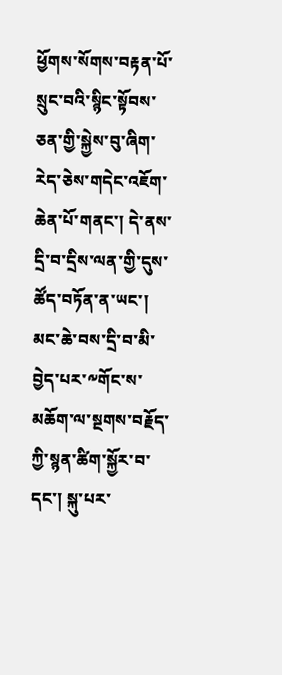ཕྱོགས་སོགས་བརྟན་པོ་སྲུང་བའི་སྙིང་སྟོབས་ཅན་གྱི་སྐྱེས་བུ་ཞིག་རེད་ཅེས་གདེང་འཇོག་ཆེན་པོ་གནང་། དེ་ནས་དྲི་བ་དྲིས་ལན་གྱི་དུས་ཚོད་བཏོན་ན་ཡང་། མང་ཆེ་བས་དྲི་བ་མི་བྱེད་པར་༸གོང་ས་མཆོག་ལ་སྔགས་བརྗོད་ཀྱི་སྙན་ཚིག་སྐྱོར་བ་དང་། སྐུ་པར་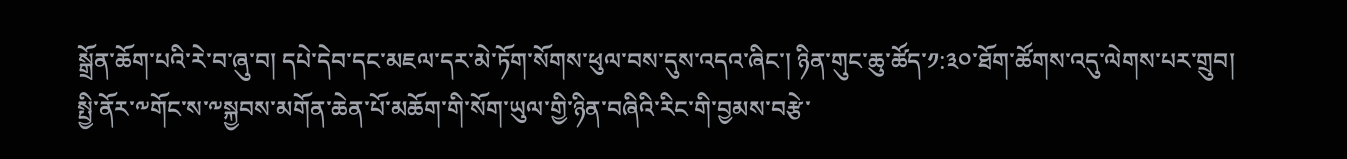སྒྲོན་ཆོག་པའི་རེ་བ་ཞུ་བ། དཔེ་དེབ་དང་མཇལ་དར་མེ་ཏོག་སོགས་ཕུལ་བས་དུས་འདའ་ཞིང་། ཉིན་གུང་ཆུ་ཚོད་༡:༣༠་ཐོག་ཚོགས་འདུ་ལེགས་པར་གྲུབ།
སྤྱི་ནོར་༸གོང་ས་༸སྐྱབས་མགོན་ཆེན་པོ་མཆོག་གི་སོག་ཡུལ་གྱི་ཉིན་བཞིའི་རིང་གི་བྱམས་བརྩེ་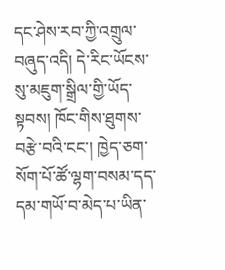དང་ཤེས་རབ་ཀྱི་འགྲུལ་བཞུད་འདི། དེ་རིང་ཡོངས་སུ་མཇུག་སྒྲིལ་གྱི་ཡོད་སྟབས། ཁོང་གིས་ཐུགས་བརྩེ་བའི་ངང་། ཁྱེད་ཅག་སོག་པོ་ཚོ་ལྷག་བསམ་དད་དམ་གཡོ་བ་མེད་པ་ཡིན་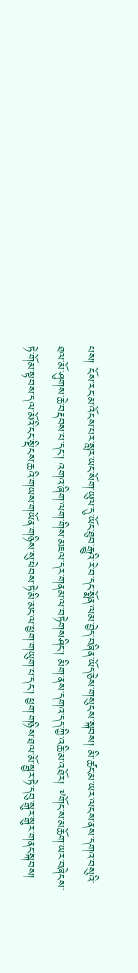པས། ངོས་རང་མ་འོངས་པར་སླར་ཡང་སོག་ཡུལ་དུ་ཡོང་ཐུབ་རྒྱུའི་རེ་བ་དང་སྨོན་ལམ་བྱེད་བཞིན་ཡོད་ཅེས་གསུངས་སྐབས། མི་ཚང་མ་ཡར་ལངས་ནས་དགའ་བསུའི་ཐལ་མོ་ཤུགས་ཆེ་བརྡབས་པ་དང་། འགའ་ཞིག་ལག་གིས་མཇལ་དར་གནམ་ལ་བཏེགསཤིང་། མིག་ནས་དགའ་དད་ཀྱི་འཆི་མ་འཐོར། ༸གོང་ས་མཆོག་ཡར་བཞེངས་ཏེ་གོམ་སྟབས་དལ་མོའི་ངང་སྡིངས་ཆའི་གཡས་གཡོན་གཉིས་སུ་ཕེབས་ཏེ་མི་མང་ལ་ཕྱག་གཡུག་པ་དང་། ཕྱག་གཉིས་ཐལ་མོ་སྦྱར་ཏེ་དབུ་སྒུར་སྒུར་གནང་སྐབས།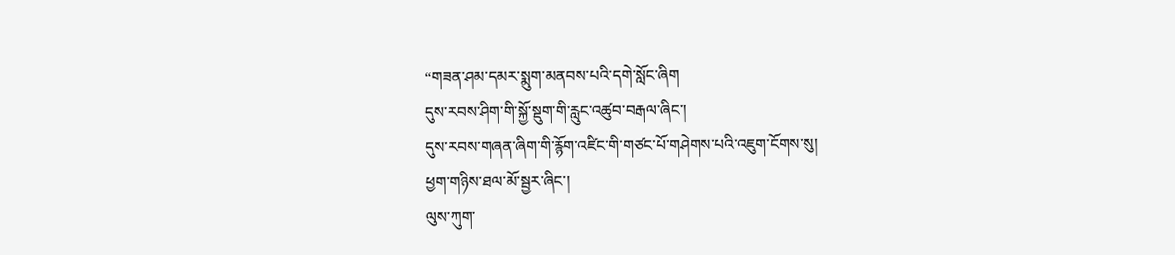“གཟན་ཤམ་དམར་སྨུག་མནབས་པའི་དགེ་སློང་ཞིག
དུས་རབས་ཤིག་གི་སྐྱོ་སྡུག་གི་རླུང་འཚུབ་བརྒལ་ཞིང་།
དུས་རབས་གཞན་ཞིག་གི་རྙོག་འཛིང་གི་གཙང་པོ་གཤེགས་པའི་འཇུག་ངོགས་སུ།
ཕྱག་གཉིས་ཐལ་མོ་སྦྱར་ཞིང་།
ལུས་ཀུག་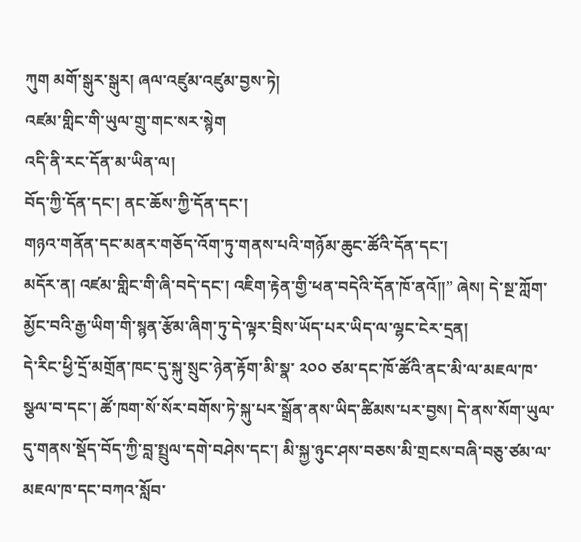ཀུག མགོ་སྒུར་སྒུར། ཞལ་འཛུམ་འཛུམ་བྱས་ཏེ།
འཛམ་གླིང་གི་ཡུལ་གྲུ་གང་སར་སྙེག
འདི་ནི་རང་དོན་མ་ཡིན་ལ།
བོད་ཀྱི་དོན་དང་། ནང་ཆོས་ཀྱི་དོན་དང་།
གཉའ་གནོན་དང་མནར་གཅོད་འོག་ཏུ་གནས་པའི་གཉོམ་ཆུང་ཚོའི་དོན་དང་།
མདོར་ན། འཛམ་གླིང་གི་ཞི་བདེ་དང་། འཇིག་རྟེན་གྱི་ཕན་བདེའི་དོན་ཁོ་ནའོ།།” ཞེས། དེ་སྔ་ཀློག་མྱོང་བའི་རྒྱ་ཡིག་གི་སྙན་རྩོམ་ཞིག་ཏུ་དེ་ལྟར་བྲིས་ཡོད་པར་ཡིད་ལ་ལྷང་ངེར་དྲན།
དེ་རིང་ཕྱི་དྲོ་མགྲོན་ཁང་དུ་སྐུ་སྲུང་ཉེན་རྟོག་མི་སྣ་ ༢༠༠ ཙམ་དང་ཁོ་ཚོའི་ནང་མི་ལ་མཇལ་ཁ་སྩལ་བ་དང་། ཚོ་ཁག་སོ་སོར་བགོས་ཏེ་སྐུ་པར་སྒྲོན་ནས་ཡིད་ཚིམས་པར་བྱས། དེ་ནས་སོག་ཡུལ་དུ་གནས་སྡོད་བོད་ཀྱི་བླ་སྤྲུལ་དགེ་བཤེས་དང་། མི་སྐྱ་ཉུང་ཤས་བཅས་མི་གྲངས་བཞི་བཅུ་ཙམ་ལ་མཇལ་ཁ་དང་བཀའ་སློབ་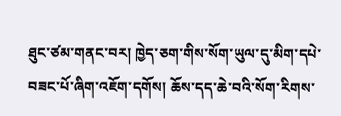ཐུང་ཙམ་གནང་བར། ཁྱེད་ཅག་གིས་སོག་ཡུལ་དུ་མིག་དཔེ་བཟང་པོ་ཞིག་འཇོག་དགོས། ཆོས་དད་ཆེ་བའི་སོག་རིགས་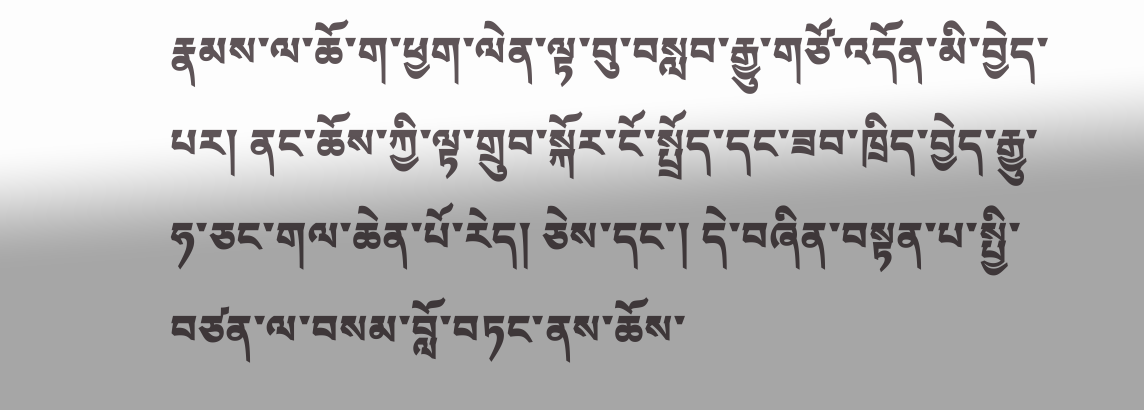རྣམས་ལ་ཆོ་ག་ཕྱག་ལེན་ལྟ་བུ་བསླབ་རྒྱུ་གཙོ་འདོན་མི་བྱེད་པར། ནང་ཆོས་ཀྱི་ལྟ་གྲུབ་སྐོར་ངོ་སྤྲོད་དང་ཟབ་ཁྲིད་བྱེད་རྒྱུ་ཧ་ཅང་གལ་ཆེན་པོ་རེད། ཅེས་དང་། དེ་བཞིན་བསྟན་པ་སྤྱི་བཙན་ལ་བསམ་བློ་བཏང་ནས་ཆོས་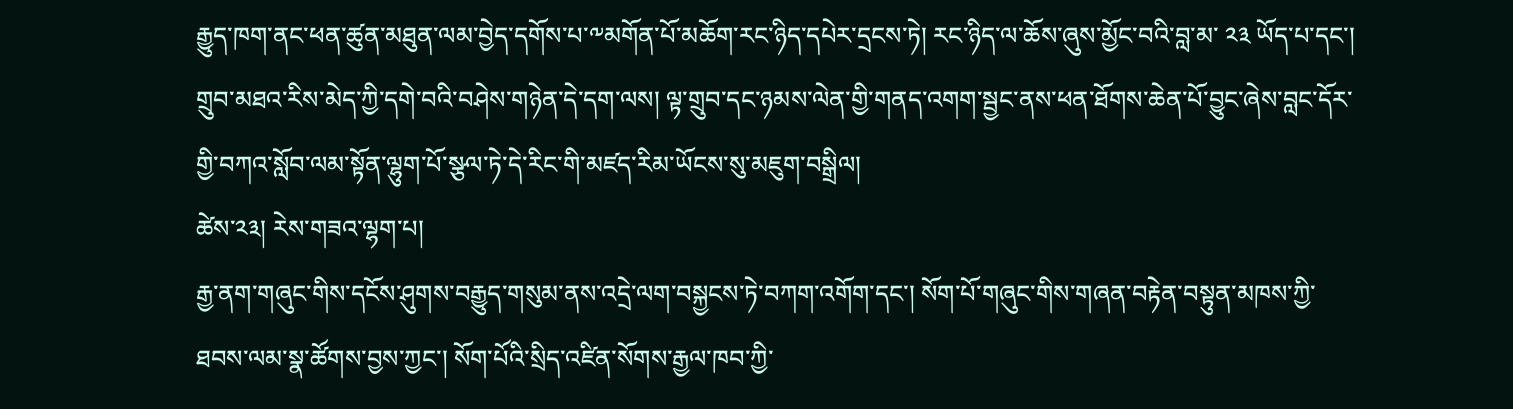རྒྱུད་ཁག་ནང་ཕན་ཚུན་མཐུན་ལམ་བྱེད་དགོས་པ་༸མགོན་པོ་མཆོག་རང་ཉིད་དཔེར་དྲངས་ཏེ། རང་ཉིད་ལ་ཆོས་ཞུས་མྱོང་བའི་བླ་མ་ ༢༣ ཡོད་པ་དང་། གྲུབ་མཐའ་རིས་མེད་ཀྱི་དགེ་བའི་བཤེས་གཉེན་དེ་དག་ལས། ལྟ་གྲུབ་དང་ཉམས་ལེན་གྱི་གནད་འགག་སྦྱང་ནས་ཕན་ཐོགས་ཆེན་པོ་བྱུང་ཞེས་བླང་དོར་གྱི་བཀའ་སློབ་ལམ་སྟོན་ལྷུག་པོ་སྩལ་ཏེ་དེ་རིང་གི་མཛད་རིམ་ཡོངས་སུ་མཇུག་བསྒྲིལ།
ཚེས་༢༣། རེས་གཟའ་ལྷག་པ།
རྒྱ་ནག་གཞུང་གིས་དངོས་ཤུགས་བརྒྱུད་གསུམ་ནས་འདྲེ་ལག་བསྐྱངས་ཏེ་བཀག་འགོག་དང་། སོག་པོ་གཞུང་གིས་གཞན་བརྟེན་བསྟུན་མཁས་ཀྱི་ཐབས་ལམ་སྣ་ཚོགས་བྱས་ཀྱང་། སོག་པོའི་སྲིད་འཛིན་སོགས་རྒྱལ་ཁབ་ཀྱི་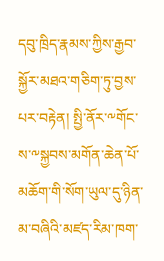དབུ་ཁྲིད་རྣམས་ཀྱིས་རྒྱབ་སྐྱོར་མཐའ་གཅིག་ཏུ་བྱས་པར་བརྟེན། སྤྱི་ནོར་༸གོང་ས་༸སྐྱབས་མགོན་ཆེན་པོ་མཆོག་གི་སོག་ཡུལ་དུ་ཉིན་མ་བཞིའི་མཛད་རིམ་ཁག་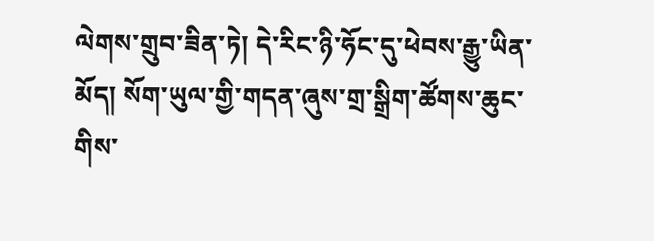ལེགས་གྲུབ་ཟིན་ཏེ། དེ་རིང་ཉི་ཧོང་དུ་ཕེབས་རྒྱུ་ཡིན་མོད། སོག་ཡུལ་གྱི་གདན་ཞུས་གྲ་སྒྲིག་ཚོགས་ཆུང་གིས་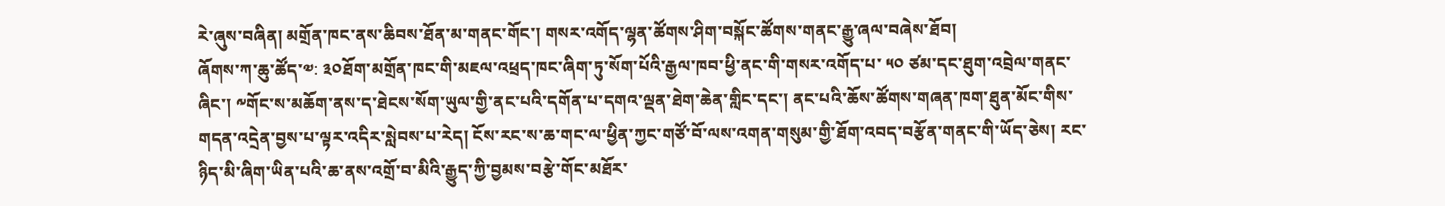རེ་ཞུས་བཞིན། མགྲོན་ཁང་ནས་ཆིབས་ཐོན་མ་གནང་གོང་། གསར་འགོད་ལྷན་ཚོགས་ཤིག་བསྐོང་ཚོགས་གནང་རྒྱུ་ཞལ་བཞེས་ཐོབ།
ཞོགས་ཀ་ཆུ་ཚོད་༧: ༣༠ཐོག་མགྲོན་ཁང་གི་མཇལ་འཕྲད་ཁང་ཞིག་ཏུ་སོག་པོའི་རྒྱལ་ཁབ་ཕྱི་ནང་གི་གསར་འགོད་པ་ ༥༠ ཙམ་དང་ཐུག་འབྲེལ་གནང་ཞིང་། ༸གོང་ས་མཆོག་ནས་ད་ཐེངས་སོག་ཡུལ་གྱི་ནང་པའི་དགོན་པ་དགའ་ལྡན་ཐེག་ཆེན་གླིང་དང་། ནང་པའི་ཆོས་ཚོགས་གཞན་ཁག་ཐུན་མོང་གིས་གདན་འདྲེན་བྱས་པ་ལྟར་འདིར་སླེབས་པ་རེད། ངོས་རང་ས་ཆ་གང་ལ་ཕྱིན་ཀྱང་གཙོ་བོ་ལས་འགན་གསུམ་གྱི་ཐོག་འབད་བརྩོན་གནང་གི་ཡོད་ཅེས། རང་ཉིད་མི་ཞིག་ཡིན་པའི་ཆ་ནས་འགྲོ་བ་མིའི་རྒྱུད་ཀྱི་བྱམས་བརྩེ་གོང་མཐོར་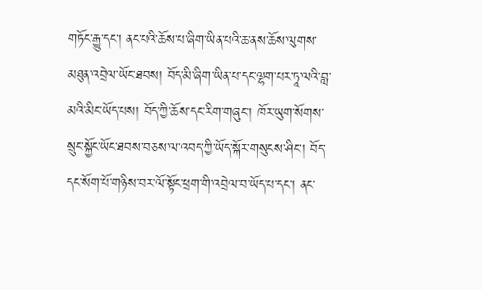གཏོང་རྒྱུ་དང་། ནང་པའི་ཆོས་པ་ཞིག་ཡིན་པའི་ཆ་ནས་ཆོས་ལུགས་མཐུན་འབྲེལ་ཡོང་ཐབས། བོད་མི་ཞིག་ཡིན་པ་དང་ལྷག་པར་ཏཱ་ལའི་བླ་མའི་མིང་ཡོད་པས། བོད་ཀྱི་ཆོས་དང་རིག་གཞུང་། ཁོར་ཡུག་སོགས་སྲུང་སྐྱོང་ཡོང་ཐབས་བཅས་ལ་འབད་ཀྱི་ཡོད་སྐོར་གསུངས་ཤིང་། བོད་དང་སོག་པོ་གཉིས་བར་ལོ་སྟོང་ཕྲག་གི་འབྲེལ་བ་ཡོད་པ་དང་། ནང་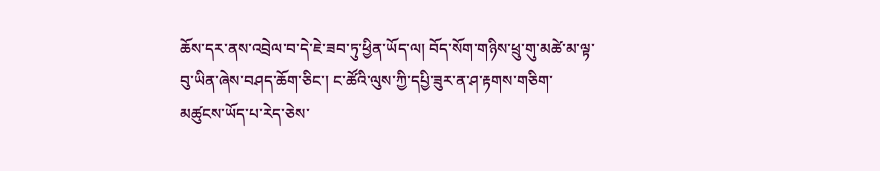ཆོས་དར་ནས་འབྲེལ་བ་དེ་ཇེ་ཟབ་ཏུ་ཕྱིན་ཡོད་ལ། བོད་སོག་གཉིས་ཕྲུ་གུ་མཚེ་མ་ལྟ་བུ་ཡིན་ཞེས་བཤད་ཆོག་ཅིང་། ང་ཚོའི་ལུས་ཀྱི་དཔྱི་ཟུར་ན་ཤ་རྟགས་གཅིག་མཚུངས་ཡོད་པ་རེད་ཅེས་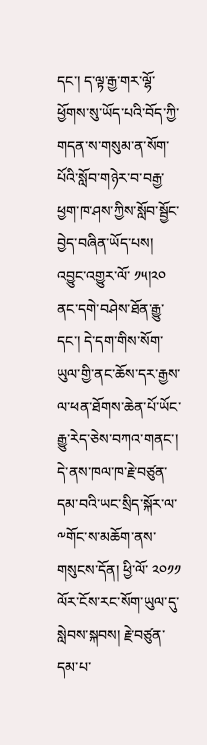དང་། ད་ལྟ་རྒྱ་གར་ལྷོ་ཕྱོགས་སུ་ཡོད་པའི་བོད་ཀྱི་གདན་ས་གསུམ་ན་སོག་པོའི་སློབ་གཉེར་བ་བརྒྱ་ཕྱག་ཁ་ཤས་ཀྱིས་སློབ་སྦྱོང་བྱེད་བཞིན་ཡོད་པས། འབྱུང་འགྱུར་ལོ་ ༡༥།༢༠ ནང་དགེ་བཤེས་ཐོན་རྒྱུ་དང་། དེ་དག་གིས་སོག་ཡུལ་གྱི་ནང་ཆོས་དར་རྒྱས་ལ་ཕན་ཐོགས་ཆེན་པོ་ཡོང་རྒྱུ་རེད་ཅེས་བཀའ་གནང་།
དེ་ནས་ཁལ་ཁ་རྗེ་བཙུན་དམ་བའི་ཡང་སྲིད་སྐོར་ལ་༸གོང་ས་མཆོག་ནས་གསུངས་དོན། ཕྱི་ལོ་ ༢༠༡༡ ལོར་ངོས་རང་སོག་ཡུལ་དུ་སླེབས་སྐབས། རྗེ་བཙུན་དམ་པ་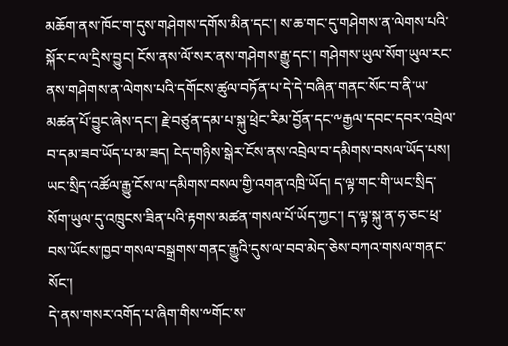མཆོག་ནས་ཁོང་ག་དུས་གཤེགས་དགོས་མིན་དང་། ས་ཆ་གང་དུ་གཤེགས་ན་ལེགས་པའི་སྐོར་ང་ལ་དྲིས་བྱུང། ངོས་ནས་ལོ་སར་ནས་གཤེགས་རྒྱུ་དང་། གཤེགས་ཡུལ་སོག་ཡུལ་རང་ནས་གཤེགས་ན་ལེགས་པའི་དགོངས་ཚུལ་བཏོན་པ་དེ་དེ་བཞིན་གནང་སོང་བ་ནི་ཡ་མཚན་པོ་བྱུང་ཞེས་དང་། རྗེ་བཙུན་དམ་པ་སྐུ་ཕྲེང་རིམ་བྱོན་དང་༸རྒྱལ་དབང་དབར་འབྲེལ་བ་དམ་ཟབ་ཡོད་པ་མ་ཟད། ངེད་གཉིས་སྒེར་ངོས་ནས་འབྲེལ་བ་དམིགས་བསལ་ཡོད་པས། ཡང་སྲིད་འཚོལ་རྒྱུ་ངོས་ལ་དམིགས་བསལ་གྱི་འགན་འཁྲི་ཡོད། ད་ལྟ་གང་གི་ཡང་སྲིད་སོག་ཡུལ་དུ་འཁྲུངས་ཟིན་པའི་རྟགས་མཚན་གསལ་པོ་ཡོད་ཀྱང་། ད་ལྟ་སྐུ་ན་ཧ་ཅང་ཕྲ་བས་ཡོངས་ཁྱབ་གསལ་བསྒྲགས་གནང་རྒྱུའི་དུས་ལ་བབ་མེད་ཅེས་བཀའ་གསལ་གནང་སོང་།
དེ་ནས་གསར་འགོད་པ་ཞིག་གིས་༸གོང་ས་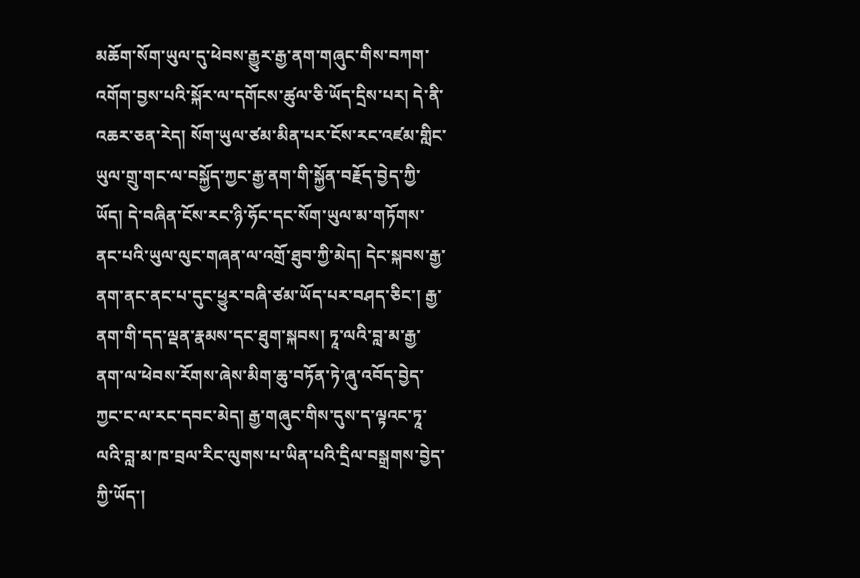མཆོག་སོག་ཡུལ་དུ་ཕེབས་རྒྱུར་རྒྱ་ནག་གཞུང་གིས་བཀག་འགོག་བྱས་པའི་སྐོར་ལ་དགོངས་ཚུལ་ཅི་ཡོད་དྲིས་པར། དེ་ནི་འཆར་ཅན་རེད། སོག་ཡུལ་ཙམ་མིན་པར་ངོས་རང་འཛམ་གླིང་ཡུལ་གྲུ་གང་ལ་བསྐྱོད་ཀྱང་རྒྱ་ནག་གི་སྐྱོན་བརྗོད་བྱེད་ཀྱི་ཡོད། དེ་བཞིན་ངོས་རང་ཉི་ཧོང་དང་སོག་ཡུལ་མ་གཏོགས་ནང་པའི་ཡུལ་ལུང་གཞན་ལ་འགྲོ་ཐུབ་ཀྱི་མེད། དེང་སྐབས་རྒྱ་ནག་ནང་ནང་པ་དུང་ཕྱུར་བཞི་ཙམ་ཡོད་པར་བཤད་ཅིང་། རྒྱ་ནག་གི་དད་ལྡན་རྣམས་དང་ཐུག་སྐབས། ཏཱ་ལའི་བླ་མ་རྒྱ་ནག་ལ་ཕེབས་རོགས་ཞེས་མིག་ཆུ་བཏོན་ཏེ་ཞུ་འབོད་བྱེད་ཀྱང་ང་ལ་རང་དབང་མེད། རྒྱ་གཞུང་གིས་དུས་ད་ལྟའང་ཏཱ་ལའི་བླ་མ་ཁ་བྲལ་རིང་ལུགས་པ་ཡིན་པའི་དྲིལ་བསྒྲགས་བྱེད་ཀྱི་ཡོད་།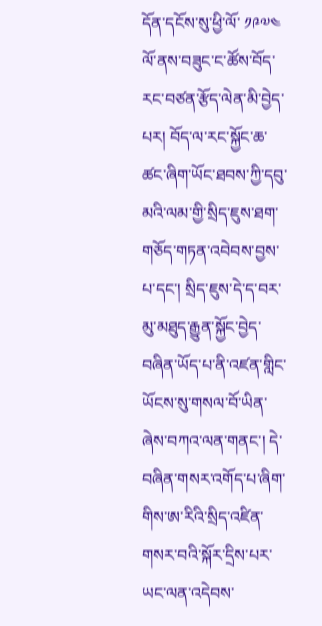དོན་དངོས་སུ་ཕྱི་ལོ་ ༡༩༧༤ ལོ་ནས་བཟུང་ང་ཚོས་བོད་རང་བཙན་རྩོད་ལེན་མི་བྱེད་པར། བོད་ལ་རང་སྐྱོང་ཆ་ཚང་ཞིག་ཡོང་ཐབས་ཀྱི་དབུ་མའི་ལམ་གྱི་སྲིད་ཇུས་ཐག་གཅོད་གཏན་འབེབས་བྱས་པ་དང་། སྲིད་ཇུས་དེ་ད་བར་མུ་མཐུད་རྒྱུན་སྐྱོང་བྱེད་བཞིན་ཡོད་པ་ནི་འཛན་གླིང་ཡོངས་སུ་གསལ་བོ་ཡིན་ཞེས་བཀའ་ལན་གནང་། དེ་བཞིན་གསར་འགོད་པ་ཞིག་གིས་ཨ་རིའི་སྲིད་འཛིན་གསར་བའི་སྐོར་དྲིས་པར་ཡང་ལན་འདེབས་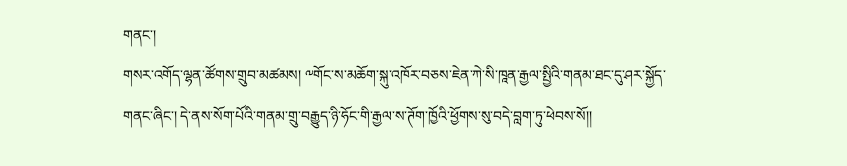གནང་།
གསར་འགོད་ལྷན་ཚོགས་གྲུབ་མཚམས། ༸གོང་ས་མཆོག་སྐུ་འཁོར་བཅས་ཇེན་ཀེ་སི་ཁཱན་རྒྱལ་སྤྱིའི་གནམ་ཐང་དུ་ཤར་སྐྱོད་གནང་ཞིང་། དེ་ནས་སོག་པོའི་གནམ་གྲུ་བརྒྱུད་ཉི་ཧོང་གི་རྒྱལ་ས་ཊོག་ཁྱོའི་ཕྱོགས་སུ་བདེ་བླག་ཏུ་ཕེབས་སོ།།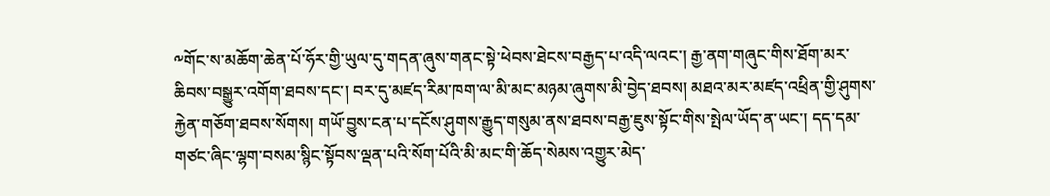༸གོང་ས་མཆོག་ཆེན་པོ་ཧོར་གྱི་ཡུལ་དུ་གདན་ཞུས་གནང་སྟེ་ཕེབས་ཐེངས་བརྒྱད་པ་འདི་ལའང་། རྒྱ་ནག་གཞུང་གིས་ཐོག་མར་ཆིབས་བསྒྱུར་འགོག་ཐབས་དང་། བར་དུ་མཛད་རིམ་ཁག་ལ་མི་མང་མཉམ་ཞུགས་མི་བྱེད་ཐབས། མཐའ་མར་མཛད་འཕྲིན་གྱི་ཤུགས་རྐྱེན་གཅོག་ཐབས་སོགས། གཡོ་བྱུས་ངན་པ་དངོས་ཤུགས་རྒྱུད་གསུམ་ནས་ཐབས་བརྒྱ་ཇུས་སྟོང་གིས་སྤེལ་ཡོད་ན་ཡང་། དད་དམ་གཙང་ཞིང་ལྷག་བསམ་སྙིང་སྟོབས་ལྡན་པའི་སོག་པོའི་མི་མང་གི་ཆོད་སེམས་འགྱུར་མེད་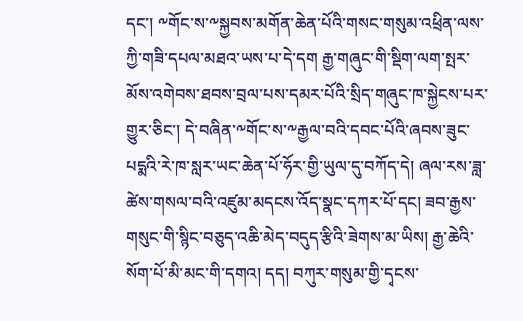དང་། ༸གོང་ས་༸སྐྱབས་མགོན་ཆེན་པོའི་གསང་གསུམ་འཕྲིན་ལས་ཀྱི་གཟི་དཔལ་མཐའ་ཡས་པ་དེ་དག རྒྱ་གཞུང་གི་སྡིག་ལག་སྤར་མོས་འགེབས་ཐབས་བྲལ་པས་དམར་པོའི་སྲིད་གཞུང་ཁ་སྐྱེངས་པར་གྱུར་ཅིང་། དེ་བཞིན་༸གོང་ས་༸རྒྱལ་བའི་དབང་པོའི་ཞབས་ཟུང་པདྨའི་རེ་ཁ་སླར་ཡང་ཆེན་པོ་ཧོར་གྱི་ཡུལ་དུ་བཀོད་དེ། ཞལ་རས་ཟླ་ཚེས་གསལ་བའི་འཛུམ་མདངས་འོད་སྣང་དཀར་པོ་དང། ཟབ་རྒྱས་གསུང་གི་སྙིང་བཅུད་འཆི་མེད་བདུད་རྩིའི་ཟེགས་མ་ཡིས། རྒྱ་ཆེའི་སོག་པོ་མི་མང་གི་དགའ། དད། བཀུར་གསུམ་གྱི་དྭངས་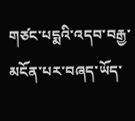གཙང་པདྨའི་འདབ་བརྒྱ་མངོན་པར་བཞད་ཡོད་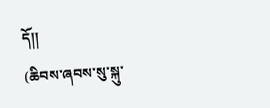དོ།།
(ཆིབས་ཞབས་སུ་སྐུ་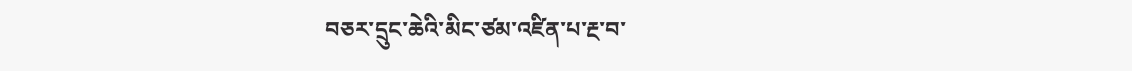བཅར་དྲུང་ཆེའི་མིང་ཙམ་འཛིན་པ་རྔ་བ་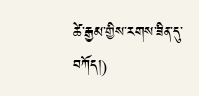ཚེ་རྒྱམ་གྱིས་རགས་ཟིན་དུ་བཀོད།)